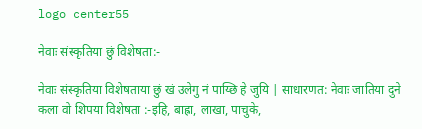logo center55

नेवाः संस्कृतिया छुं विशेषता:-

नेवाः संस्कृतिया विशेषताया छुं खं उलेगु नं पाय्छि हे जुयि | साधारणत: नेवाः जातिया दुने कला वो शिपया विशेषता :-इहि, बाह्रा, लाखा, पाचुके,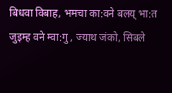बिधवा विबाह, भमचा का:वने बलय् भा:त जुइम्ह वने म्वा:गु , ज्याथ जंको, सिबले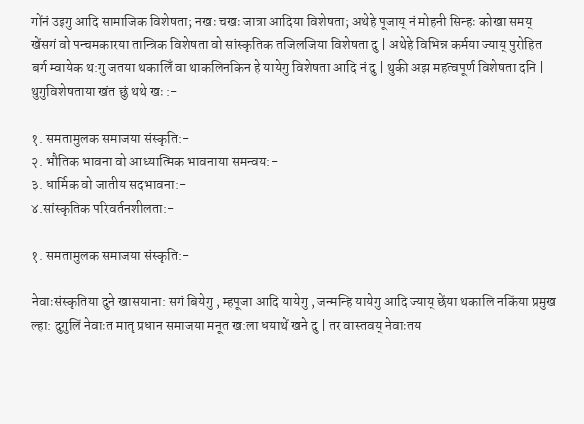गोंनं उइगु आदि सामाजिक विशेषता; नखः चखः जात्रा आदिया विशेषता; अथेहे पूजाय् नं मोहनी सिन्हः कोखा समय् खेंसगं वो पन्चमकारया तान्त्रिक विशेषता वो सांस्कृतिक तजिलजिया विशेषता दु | अथेहे विभिन्न कर्मया ज्याय् पुरोहित बर्ग म्वायेक थ:गु जतया थकालिँ वा थाकलिनकिन हे यायेगु विशेषता आदि नं दु | थुकी अझ महत्वपूर्ण विशेषता दनि | थुगुविशेषताया खंत छुं थथे खः :-

१. समतामुलक समाजया संस्कृति:-
२. भौतिक भावना वो आध्यात्मिक भावनाया समन्वय:-
३. धार्मिक वो जातीय सदभावना:-
४.सांस्कृतिक परिवर्तनशीलता:-

१. समतामुलक समाजया संस्कृति:-

नेवाःसंस्कृतिया दुने खासयाना: सगं बियेगु , म्हपूजा आदि यायेगु , जन्मन्हि यायेगु आदि ज्याय् छेंया थकालि नकिंया प्रमुख ल्हा: दुगुलिं नेवाःत मातृ प्रधान समाजया मनूत ख:ला धयाथें खने दु | तर वास्तवय् नेवाःतय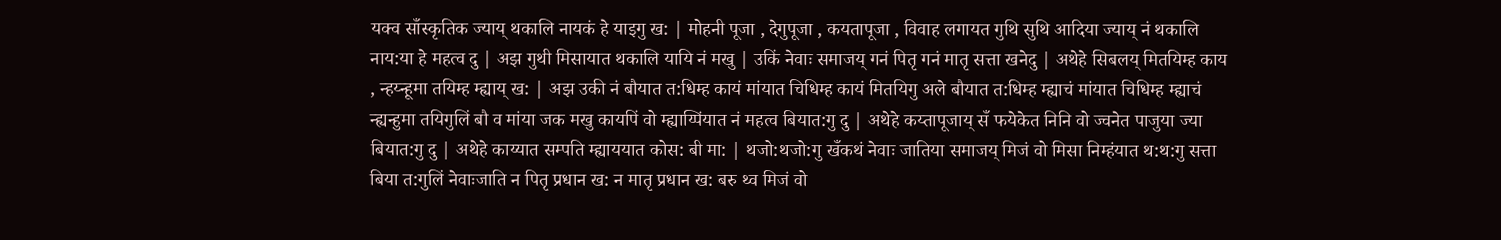यक्व साँस्कृतिक ज्याय् थकालि नायकं हे याइगु ख: | मोहनी पूजा , देगुपूजा , कयतापूजा , विवाह लगायत गुथि सुथि आदिया ज्याय् नं थकालि नाय:या हे महत्व दु | अझ गुथी मिसायात थकालि यायि नं मखु | उकिं नेवाः समाजय् गनं पितृ गनं मातृ सत्ता खनेदु | अथेहे सिबलय् मितयिम्ह काय , न्हय्न्हूमा तयिम्ह म्ह्याय् ख: | अझ उकी नं बौयात त:धिम्ह कायं मांयात चिधिम्ह कायं मितयिगु अले बौयात त:धिम्ह म्ह्याचं मांयात चिधिम्ह म्ह्याचं न्ह्यन्हुमा तयिगुलिं बौ व मांया जक मखु कायपिं वो म्ह्याय्पिंयात नं महत्व बियात:गु दु | अथेहे कय्तापूजाय् सँ फयेकेत निनि वो ज्वनेत पाजुया ज्या बियात:गु दु | अथेहे काय्यात सम्पति म्ह्याययात कोस: बी मा: | थजो:थजो:गु खँकथं नेवाः जातिया समाजय् मिजं वो मिसा निम्हंयात थ:थ:गु सत्ता बिया त:गुलिं नेवाःजाति न पितृ प्रधान ख: न मातृ प्रधान ख: बरु थ्व मिजं वो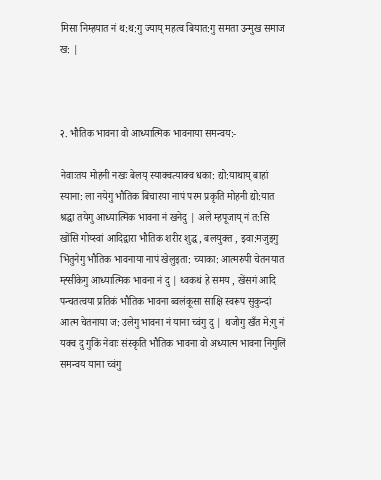मिसा निम्हयात नं थ:थ:गु ज्याय् महत्व बियात:गु समता उन्मुख समाज ख: |



२. भौतिक भावना वो आध्यात्मिक भावनाया समन्वय:-

नेवाःतय मोहनी नखः बेलय् स्याक्वत्याक्व धका: द्यो:याथाय् बाहां स्याना: ला नयेगु भौतिक बिचारया नापं परम प्रकृति मोहनी द्यो:यात श्रद्धा तयेगु आध्यात्मिक भावना नं खनेदु | अले म्हपूजाय् नं त:सि खोंसि गोय्स्वां आदिद्वारा भौतिक शरीर शुद्ध , बलयुक्त , झ्वा:मजुइगु भिंतुनेगु भौतिक भावनाया नापं खेलुइता: च्याका: आत्मरुपी चेतनयात म्ह्सीकेगु आध्यात्मिक भावना नं दु | थ्वकथं हे समय , खेंसगं आदि पन्चतत्वया प्रतिकं भौतिक भावना ब्वलंकूसा साक्षि स्वरूप सुकुन्दां आत्म चेतनाया ज: उलेगु भावना नं याना च्वंगु दु | थजोगु खँत मे:गु नं यक्व दु गुकिं नेवाः संस्कृति भौतिक भावना वो अध्यात्म भावना निगुलिं समन्वय याना च्वंगु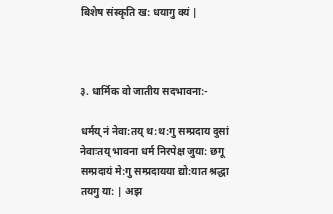बिशेष संस्कृति ख: धयागु क्यं |



३. धार्मिक वो जातीय सदभावना:-

धर्मय् नं नेवा:तय् थ:थ:गु सम्प्रदाय दुसां नेवाःतय् भावना धर्म निरपेक्ष जुया: छगू सम्प्रदायं मे:गु सम्प्रदायया द्यो:यात श्रद्धा तयगु या: | अझ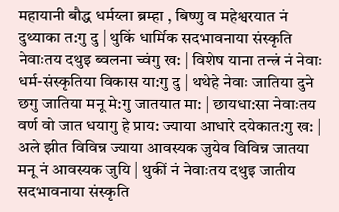महायानी बौद्ध धर्मय्ला ब्रम्हा , बिष्णु व महेश्वरयात नं दुथ्याका त:गु दु | थुकिं धार्मिक सदभावनाया संस्कृति नेवाःतय दथुइ ब्वलना च्वंगु ख: | विशेष याना तन्त्रं नं नेवाः धर्म-संस्कृतिया विकास या:गु दु | थथेहे नेवाः जातिया दुने छगु जातिया मनू मे:गु जातयात मा: | छायधा:सा नेवाःतय वर्ण वो जात धयागु हे प्राय: ज्याया आधारे दयेकात:गु ख: | अले झीत विविन्न ज्याया आवस्यक जुयेव विविन्न जातया मनू नं आवस्यक जुयि | थुकीं नं नेवाःतय दथुइ जातीय सदभावनाया संस्कृति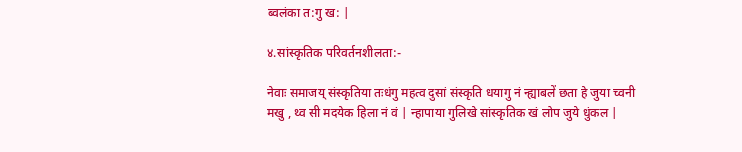ब्वलंका त:गु ख: |

४.सांस्कृतिक परिवर्तनशीलता:-

नेवाः समाजय् संस्कृतिया तःधंगु महत्व दुसां संस्कृति धयागु नं न्ह्याबलें छता हे जुया च्वनी मखु , थ्व सी मदयेक हिला नं वं | न्हापाया गुलिखे सांस्कृतिक खं लोप जुये धुंकल |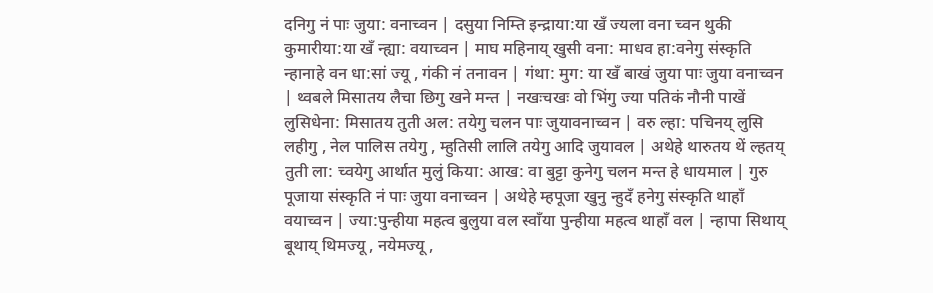दनिगु नं पाः जुया: वनाच्वन | दसुया निम्ति इन्द्राया:या खँ ज्यला वना च्वन थुकी कुमारीया:या खँ न्ह्या: वयाच्वन | माघ महिनाय् खुसी वना: माधव हा:वनेगु संस्कृति न्हानाहे वन धा:सां ज्यू , गंकी नं तनावन | गंथा: मुग: या खँ बाखं जुया पाः जुया वनाच्वन | थ्वबले मिसातय लैचा छिगु खने मन्त | नखःचखः वो भिंगु ज्या पतिकं नौनी पाखें लुसिधेना: मिसातय तुती अल: तयेगु चलन पाः जुयावनाच्वन | वरु ल्हा: पचिनय् लुसि लहीगु , नेल पालिस तयेगु , म्हुतिसी लालि तयेगु आदि जुयावल | अथेहे थारुतय थें ल्हतय् तुती ला: च्वयेगु आर्थात मुलुं किया: आख: वा बुट्टा कुनेगु चलन मन्त हे धायमाल | गुरु पूजाया संस्कृति नं पाः जुया वनाच्वन | अथेहे म्हपूजा खुनु न्हुदँ हनेगु संस्कृति थाहाँ वयाच्वन | ज्या:पुन्हीया महत्व बुलुया वल स्वाँया पुन्हीया महत्व थाहाँ वल | न्हापा सिथाय् बूथाय् थिमज्यू , नयेमज्यू ,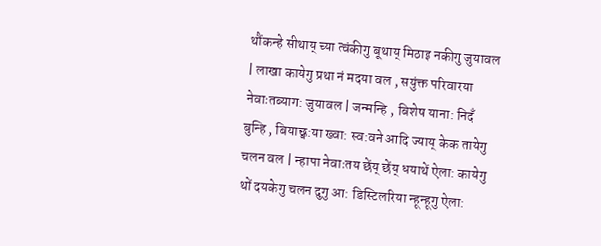थौंकन्हे सीथाय् च्या त्वंकीगु बूथाय् मिठाइ नकीगु जुयावल | लाखा कायेगु प्रथा नं मदया वल , सयुंक्त परिवारया नेवाःतब्याग: जुयावल | जन्मन्हि , बिशेष याना: निदँ बुन्हि , बियाछ्व:या ख्वा: स्व:वने आदि ज्याय् केक तायेगु चलन वल | न्हापा नेवाःतय छेंय् छेंय् धयाथें ऐला: कायेगु थों दयकेगु चलन दुगु आ: डिस्टिलरिया न्हून्हूगु ऐला: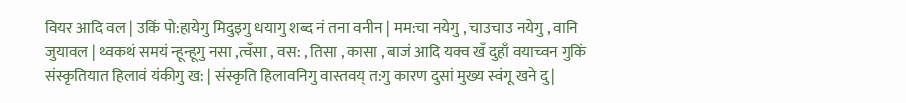वियर आदि वल | उकिं पो:हायेगु मिदुइगु धयागु शब्द नं तना वनीन | मम:चा नयेगु , चाउचाउ नयेगु , वानि जुयावल | थ्वकथं समयं न्हून्हूगु नसा ,त्वँसा , वस: , तिसा , कासा , बाजं आदि यक्व खँ दुहाँ वयाच्वन गुकिं संस्कृतियात हिलावं यंकीगु ख: | संस्कृति हिलावनिगु वास्तवय् त:गु कारण दुसां मुख्य स्वंगू खने दु |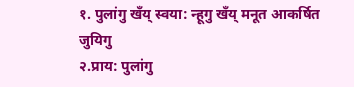१. पुलांगु खँय् स्वया: न्हूगु खँय् मनूत आकर्षित जुयिगु
२.प्राय: पुलांगु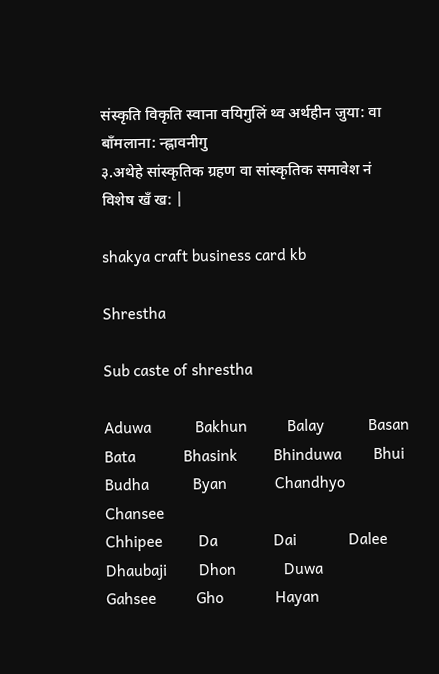संस्कृति विकृति स्वाना वयिगुलिं थ्व अर्थहीन जुया: वा बाँमलाना: न्ह्नावनीगु
३.अथेहे सांस्कृतिक ग्रहण वा सांस्कृतिक समावेश नं विशेष खँ ख: |

shakya craft business card kb

Shrestha

Sub caste of shrestha

Aduwa           Bakhun          Balay           Basan           Bata            Bhasink         Bhinduwa        Bhui            Budha           Byan            Chandhyo        Chansee
Chhipee         Da              Dai             Dalee           Dhaubaji        Dhon            Duwa            Gahsee          Gho             Hayan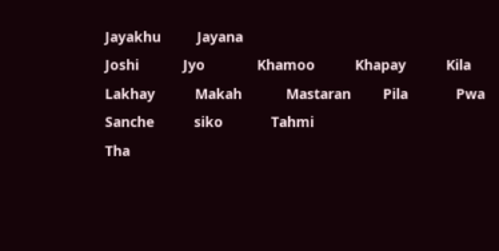Jayakhu         Jayana
Joshi           Jyo             Khamoo          Khapay          Kila            Lakhay          Makah           Mastaran        Pila            Pwa             Sanche          siko            Tahmi
Tha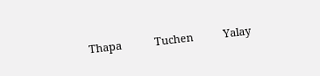Thapa           Tuchen          Yalay